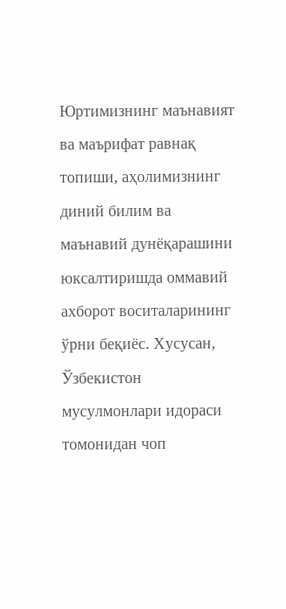Юртимизнинг маънавият ва маърифат равнақ топиши, аҳолимизнинг диний билим ва маънавий дунёқарашини юксалтиришда оммавий ахборот воситаларининг ўрни беқиёс. Хусусан, Ўзбекистон мусулмонлари идораси томонидан чоп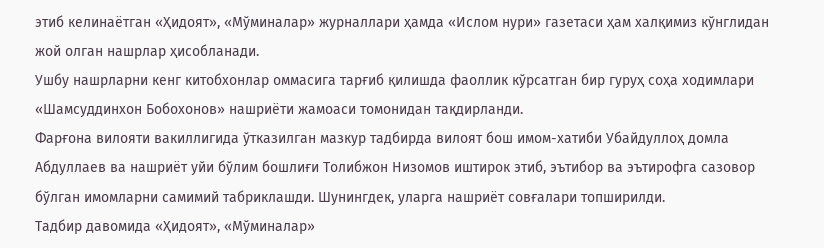этиб келинаётган «Ҳидоят», «Мўминалар» журналлари ҳамда «Ислом нури» газетаси ҳам халқимиз кўнглидан жой олган нашрлар ҳисобланади.
Ушбу нашрларни кенг китобхонлар оммасига тарғиб қилишда фаоллик кўрсатган бир гуруҳ соҳа ходимлари «Шамсуддинхон Бобохонов» нашриёти жамоаси томонидан тақдирланди.
Фарғона вилояти вакиллигида ўтказилган мазкур тадбирда вилоят бош имом-хатиби Убайдуллоҳ домла Абдуллаев ва нашриёт уйи бўлим бошлиғи Толибжон Низомов иштирок этиб, эътибор ва эътирофга сазовор бўлган имомларни самимий табриклашди. Шунингдек, уларга нашриёт совғалари топширилди.
Тадбир давомида «Ҳидоят», «Мўминалар»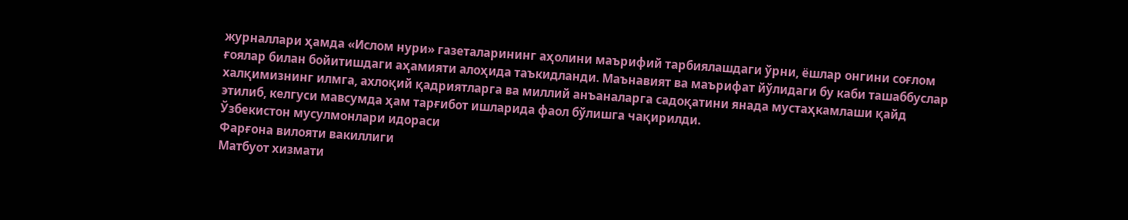журналлари ҳамда «Ислом нури» газеталарининг аҳолини маърифий тарбиялашдаги ўрни, ёшлар онгини соғлом ғоялар билан бойитишдаги аҳамияти алоҳида таъкидланди. Маънавият ва маърифат йўлидаги бу каби ташаббуслар халқимизнинг илмга, ахлоқий қадриятларга ва миллий анъаналарга садоқатини янада мустаҳкамлаши қайд этилиб, келгуси мавсумда ҳам тарғибот ишларида фаол бўлишга чақирилди.
Ўзбекистон мусулмонлари идораси
Фарғона вилояти вакиллиги
Матбуот хизмати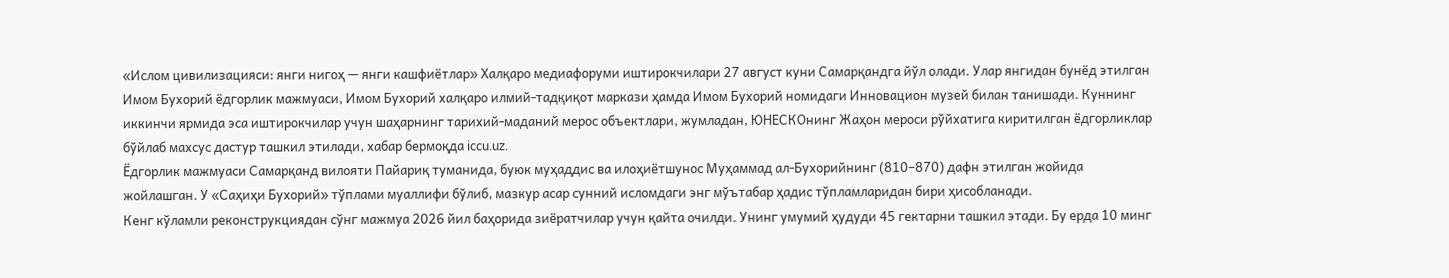«Ислом цивилизацияси: янги нигоҳ — янги кашфиётлар» Халқаро медиафоруми иштирокчилари 27 август куни Самарқандга йўл олади. Улар янгидан бунёд этилган Имом Бухорий ёдгорлик мажмуаси, Имом Бухорий халқаро илмий-тадқиқот маркази ҳамда Имом Бухорий номидаги Инновацион музей билан танишади. Куннинг иккинчи ярмида эса иштирокчилар учун шаҳарнинг тарихий-маданий мерос объектлари, жумладан, ЮНЕСКОнинг Жаҳон мероси рўйхатига киритилган ёдгорликлар бўйлаб махсус дастур ташкил этилади, хабар бермоқда iccu.uz.
Ёдгорлик мажмуаси Самарқанд вилояти Пайариқ туманида, буюк муҳаддис ва илоҳиётшунос Муҳаммад ал-Бухорийнинг (810–870) дафн этилган жойида жойлашган. У «Саҳиҳи Бухорий» тўплами муаллифи бўлиб, мазкур асар сунний исломдаги энг мўътабар ҳадис тўпламларидан бири ҳисобланади.
Кенг кўламли реконструкциядан сўнг мажмуа 2026 йил баҳорида зиёратчилар учун қайта очилди. Унинг умумий ҳудуди 45 гектарни ташкил этади. Бу ерда 10 минг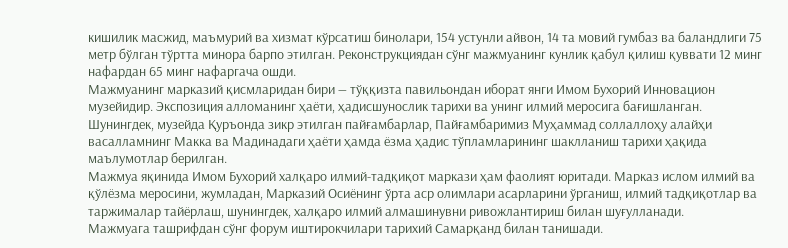кишилик масжид, маъмурий ва хизмат кўрсатиш бинолари, 154 устунли айвон, 14 та мовий гумбаз ва баландлиги 75 метр бўлган тўртта минора барпо этилган. Реконструкциядан сўнг мажмуанинг кунлик қабул қилиш қуввати 12 минг нафардан 65 минг нафаргача ошди.
Мажмуанинг марказий қисмларидан бири — тўққизта павильондан иборат янги Имом Бухорий Инновацион музейидир. Экспозиция алломанинг ҳаёти, ҳадисшунослик тарихи ва унинг илмий меросига бағишланган. Шунингдек, музейда Қуръонда зикр этилган пайғамбарлар, Пайғамбаримиз Муҳаммад соллаллоҳу алайҳи васалламнинг Макка ва Мадинадаги ҳаёти ҳамда ёзма ҳадис тўпламларининг шаклланиш тарихи ҳақида маълумотлар берилган.
Мажмуа яқинида Имом Бухорий халқаро илмий-тадқиқот маркази ҳам фаолият юритади. Марказ ислом илмий ва қўлёзма меросини, жумладан, Марказий Осиёнинг ўрта аср олимлари асарларини ўрганиш, илмий тадқиқотлар ва таржималар тайёрлаш, шунингдек, халқаро илмий алмашинувни ривожлантириш билан шуғулланади.
Мажмуага ташрифдан сўнг форум иштирокчилари тарихий Самарқанд билан танишади.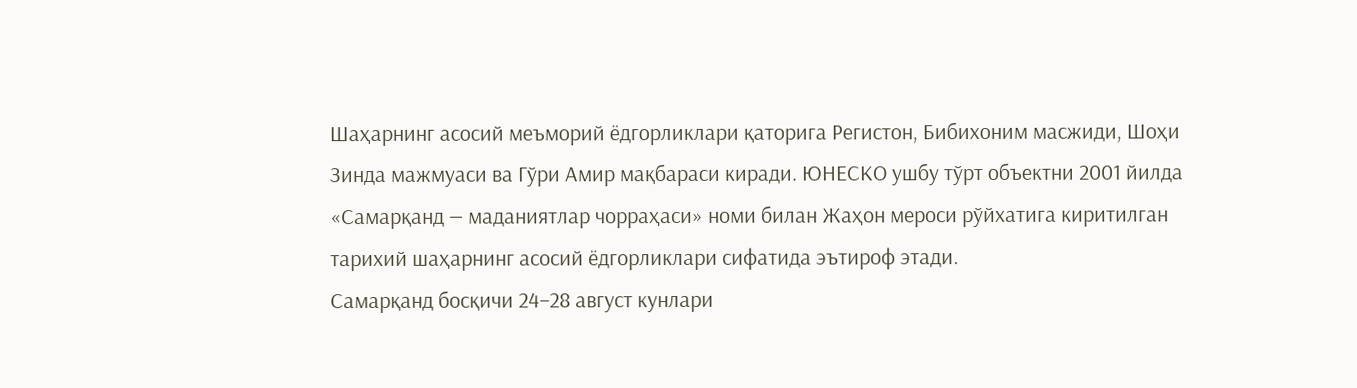Шаҳарнинг асосий меъморий ёдгорликлари қаторига Регистон, Бибихоним масжиди, Шоҳи Зинда мажмуаси ва Гўри Амир мақбараси киради. ЮНЕСКО ушбу тўрт объектни 2001 йилда «Самарқанд — маданиятлар чорраҳаси» номи билан Жаҳон мероси рўйхатига киритилган тарихий шаҳарнинг асосий ёдгорликлари сифатида эътироф этади.
Самарқанд босқичи 24–28 август кунлари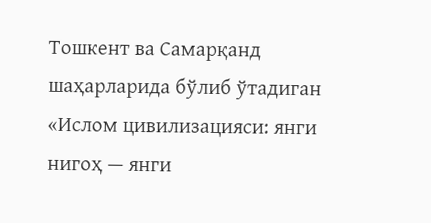Тошкент ва Самарқанд шаҳарларида бўлиб ўтадиган «Ислом цивилизацияси: янги нигоҳ — янги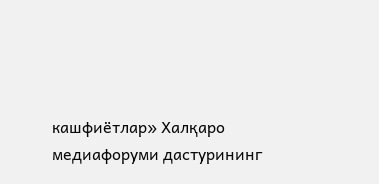кашфиётлар» Халқаро медиафоруми дастурининг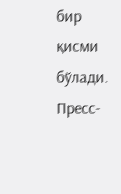бир қисми бўлади.
Пресс-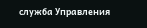служба Управления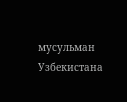мусульман Узбекистана